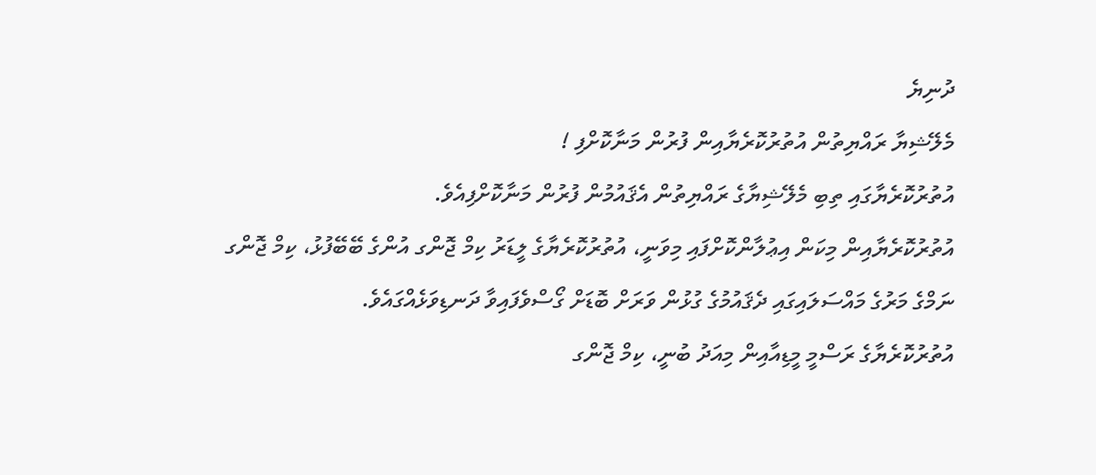ދުނިޔެ
މެލޭޝިޔާ ރައްޔިތުން އުތުރުކޮރެޔާއިން ފުރުން މަނާކޮށްފި !
އުތުރުކޮރެޔާގައި ތިބި މެލޭޝިޔާގެ ރައްޔިތުން އެޤައުމުން ފުރުން މަނާކޮށްފިއެވެ.
އުތުރުކޮރެޔާއިން މިކަން އިޢުލާންކޮށްފައި މިވަނީ، އުތުރުކޮރެޔާގެ ލީޑަރު ކިމް ޖޮންގ އުންގެ ބޭބޭފުޅު، ކިމް ޖޮންގ ނަމްގެ މަރުގެ މައްސަލައިގައި ދެޤައުމުގެ ގުޅުން ވަރަށް ބޮޑަށް ގޯސްވެފައިވާ ދަނޑިވަޅެއްގައެވެ.
އުތުރުކޮރެޔާގެ ރަސްމީ މީޑިއާއިން މިއަދު ބުނީ، ކިމް ޖޮންގ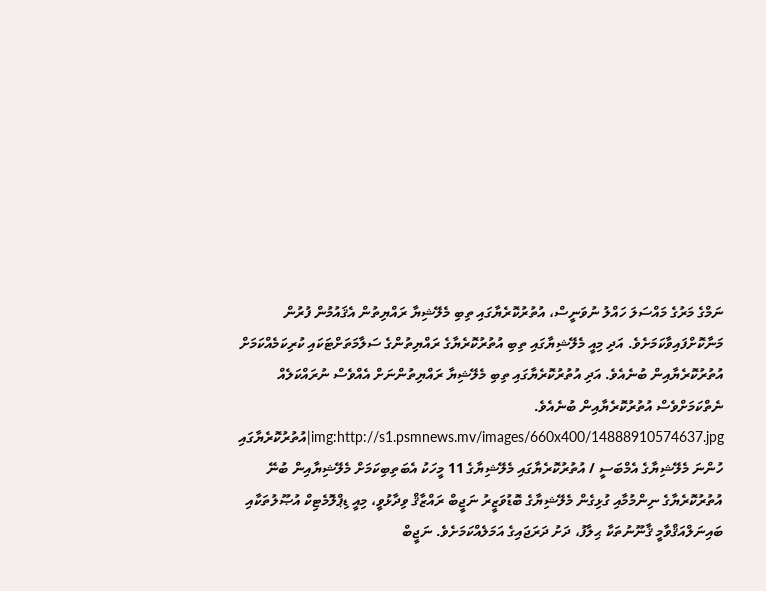ނަމްގެ މަރުގެ މައްސަލަ ހައްލު ނުވަނީސް، އުތުރުކޮރެޔާގައި ތިބި މެލޭޝިޔާ ރައްޔިތުން އެޤައުމުން ފުރުން މަނާކޮށްފައިވާކަމަށެވެ. އަދި މިއީ މެލޭޝިޔާގައި ތިބި އުތުރުކޮރެޔާގެ ރައްޔިތުންގެ ސަލާމަތަށްޓަކައި ކުރިކަމެއްކަމަށް އުތުރުކޮރެޔާއިން ބުނެއެވެ. އަދި އުތުރުކޮރެޔާގައި ތިބި މެލޭޝިޔާ ރައްޔިތުންނަށް އެއްވެސް ނުރައްކަލެއް ނެތްކަމަށްވެސް އުތުރުކޮރެޔާއިން ބުނެއެވެ.
img:http://s1.psmnews.mv/images/660x400/14888910574637.jpg|އުތުރުކޮރެޔާގައި ހުންނަ މެލޭޝިޔާގެ އެމްބަސީ / އުތުރުކޮރެޔާގައި މެލޭޝިޔާގެ 11 މީހަކު އެބަތިބިކަމަށް މެލޭޝިޔާއިން ބުނޭ
އުތުރުކޮރެޔާގެ ނިންމުމާއި ގުޅިގެން މެލޭޝިޔާގެ ބޮޑުވަޒީރު ނަޖީބް ރައްޒާޤް ވިދާޅުވީ، މިއީ ޑިޕްލޮމެޓިކް އުޞޫލުތަކާއި ބައިނަލްއަޤްވާމީ ޤާނޫނުތަކާ ޙިލާފު، ދަށު ދަރަޖައިގެ އަމަލެއްކަމަށެވެ. ނަޖީބް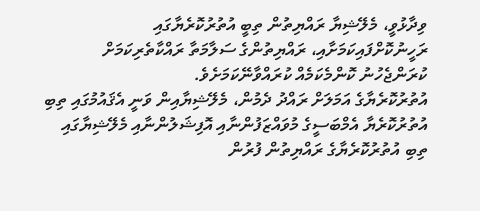ވިދާޅުވީ، މެލޭޝިޔާ ރައްޔިތުން ތިބީ އުތުރުކޮރެޔާގައި ރަހީނުކޮށްފައިކަމަށާއި، ރައްޔިތުންގެ ސަލާމަތާ ރައްކާތެރިކަމަށް ކުރަންޖެހުނު ކޮންމެކަމެއް ކުރައްވާނޭކަމަށެވެ.
އުތުރުކޮރެޔާގެ އަމަލަށް ރައްދު ދެމުން، މެލޭޝިޔާއިން ވަނީ އެޤައުމުގައި ތިބި އުތުރުކޮރެޔާ އެމްބަސީގެ މުވައްޒަފުންނާއި އޮފިޝަލުންނާއި މެލޭޝިޔާގައި ތިބި އުތުރުކޮރެޔާގެ ރައްޔިތުން ފުރުން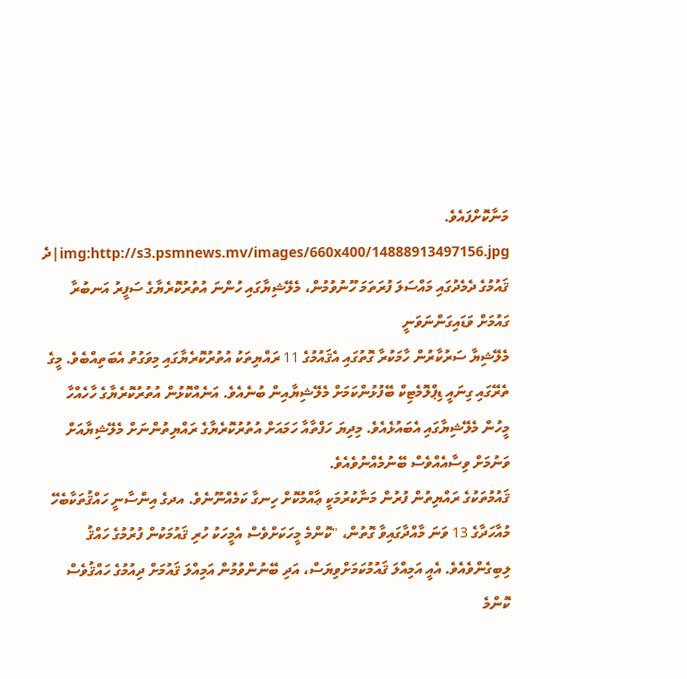މަނާކޮށްފައެވެ.
img:http://s3.psmnews.mv/images/660x400/14888913497156.jpg|ދެ ޤައުމުގެ ދެމެދުގައި މައްސަލަ ފުރަތަމަ ހޫނުވުމުން، މެލޭޝިޔާގައި ހުންނަ އުތުރުކޮރެޔާގެ ސަފީރު އަނބުރާ ގައުމަށް ވަޑައިގަންނަވަނީ
މެލޭޝިޔާ ސަރުކާރުން ހާމަކުރާ ގޮތުގައި އެޤައުމުގެ 11 ރައްޔިތަކު އުތުރުކޮރެޔާގައި މިވަގުތު އެބަތިއްބެވެ. މީގެ ތެރޭގައި ގިނައީ ޑިޕްލޮމެޓިކް ބޭފުޅުންކަމަށް މެލޭޝިޔާއިން ބުނެއެވެ. އަނެއްކޮޅުން އުތުރުކޮރެޔާގެ ހާހެއްހާ މީހުން މެލޭޝިޔާގައި އެބައުޅެއެވެ. މިދިޔަ ހަފްތާއާ ހަމައަށް އުތުރުކޮރެޔާގެ ރައްޔިތުންނަށް މެލޭޝިޔާއަށް ވަނުމަށް ވިސާއެއްވެސް ބޭނުމެއްނުވެއެވެ.
ޤައުމުތަކުގެ ރައްޔިތުން ފުރުން މަނާކުރުމަކީ ޢާއްމުކޮށް ހިނގާ ކަމެއްނޫނެވެ. އދގެ އިންސާނީ ހައްޤުތަކާބެހޭ މުއާހަދާގެ 13 ވަނަ މާއްދާގައިވާ ގޮތުން، "ކޮންމެ މީހަކަށްވެސް އެމީހަކު ހުރި ޤައުމަކުން ފުރުމުގެ ހައްޤު ލިބިގެންވެއެވެ. އެއީ އަމިއްލަ ޤައުމުކަމަށްވިޔަސް، އަދި ބޭނުންވުމުން އަމިއްލަ ޤައުމަށް ދިއުމުގެ ހައްޤުވެސް ކޮންމެ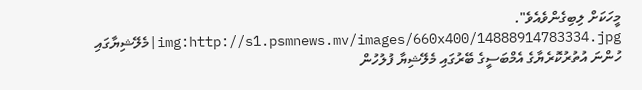މީހަކަށް ލިބިގެންވެއެވެ".
img:http://s1.psmnews.mv/images/660x400/14888914783334.jpg|މެލޭޝިޔާގައި ހުންނަ އުތުރުކޮރެޔާގެ އެމްބަސީގެ ބޭރުގައި މެލޭޝިޔާ ފުލުހުން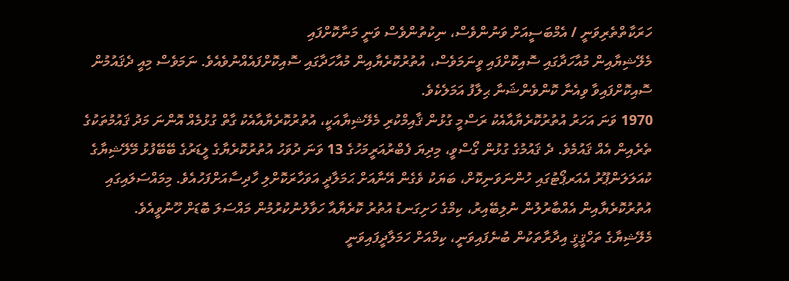ހަރަކާތްތެރިވަނީ / އެމްބަސީއަށް ވަނުންވެސް، ނިކުތުންވެސް ވަނީ މަނާކޮށްފައި
މެލޭޝިޔާއިން މުއާހަދާގައި ސޮއިކޮށްފައި ވީނަމަވެސް، އުތުރުކޮރެޔާއިން މުއާހަދާގައި ސޮއިކޮށްފައެއްނުވެއެވެ. ނަމަވެސް މިއީ ދެޤައުމުން ސޮއިކޮށްފައިވާ ވިއެނާ ކޮންވެންޝަނާ ޙިލާފު އަމަލެކެވެ.
1970 ވަނަ އަހަރު އުތުރުކޮރެޔާއާއެކު ރަސްމީ ގުޅުން ޤާއިމްކުރި މެލޭޝިޔާއަކީ، އުތުރުކޮރެޔާއާއެކު ގާތް ގުޅުމެއް އޮންނަ މަދު ޤައުމުތަކުގެ ތެރެއިން އެއް ޤައުމެވެ. ދެ ޤައުމުގެ ގުޅުން ގޯސްވީ، މިދިޔަ ފެބްރުއަރީމަހުގެ 13 ވަނަ ދުވަހު އުތުރުކޮރެޔާގެ ލީޑަރުގެ ބޭބޭފުޅު މޭލޭޝިޔާގެ ކުއަލަލަންޕޫރު އެއަރޕޯޓުގައި ހުންނަވަނިކޮށް، ބަޔަކު ވެގެން އޭނާއަށް ޙަމަލާދީ އަވަހާރަކޮށްލި ހާދިސާއަށްފަހުއެވެ. މިމައްސަލައިގައި އުތުރުކޮރެޔާއިން އެއްބާރުލުން ނުލިބޭއިރު، ކިމްގެ ހަށިގަނޑު އުތުރު ކޮރެޔާއާ ހަވާލުނުކުރުމުން މައްސަލަ ބޮޑަށް ހޫނުވީއެވެ.
މެލޭޝިޔާގެ ތަހްޤީޤީ އިދާރާތަކުން ބުނެފައިވަނީ، ކިމްއަށް ހަމަލާދީފައިވަނީ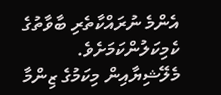އެންމެ ނުރައްކާތެރި ބާވާތުގެ ކެމިކަލުންކަމަށެވެ. މެލޭޝިޔާއިން މިކަމުގެ ޒިންމާ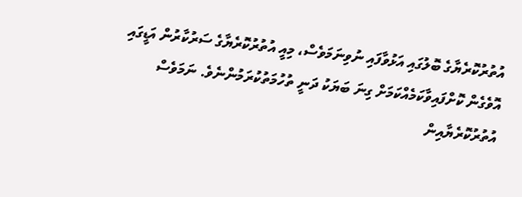އުތުރުކޮރެޔާގެ ބޮލުގައި އަޅުވާފައި ނުވިނަމަވެސް، މިއީ އުތުރުކޮރެޔާގެ ސަރުކާރުން އަޑީގައި އޮވެގެން ކޮށްފައިވާކަމެއްކަމަށް ގިނަ ބަޔަކު ދަނީ ތުހުމަތުކުރަމުންނެވެ. ނަމަވެސް އުތުރުކޮރެޔާއިން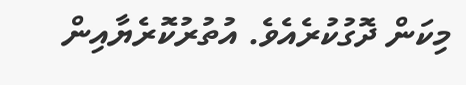މިކަން ދޮގުކުރެއެވެ. އުތުރުކޮރެޔާއިން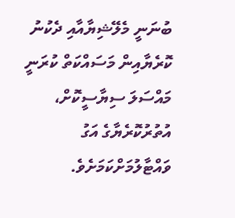ބުނަނީ މެލޭޝިޔާއާއި ދެކުނު ކޮރެޔާއިން މަސައްކަތް ކުރަނީ މައްސަލަ ސިޔާސީކޮށް، އުތުރުކޮރެޔާގެ އަގު ވައްޓާލުމަށްކަމަށެވެ.